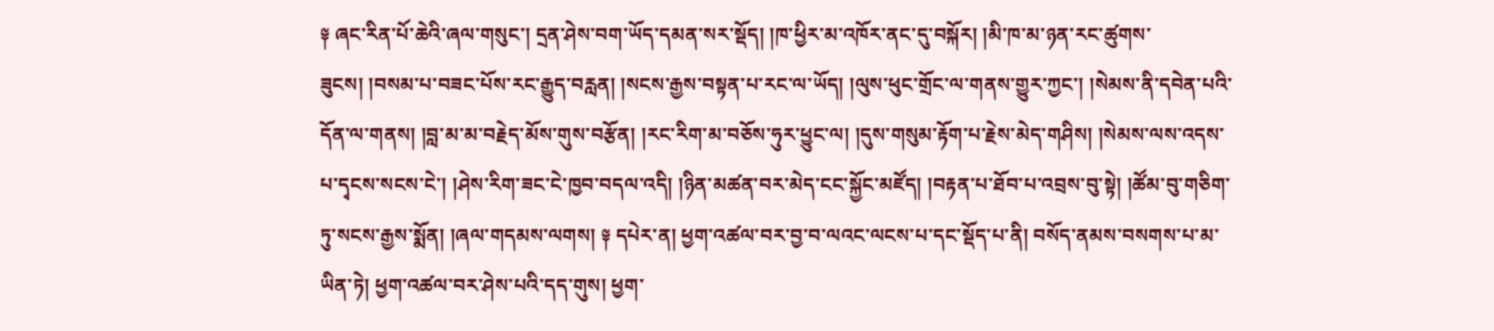༈ ཞང་རིན་པོ་ཆེའི་ཞལ་གསུང་། དྲན་ཤེས་བག་ཡོད་དམན་སར་སྡོད། །ཁ་ཕྱིར་མ་འཁོར་ནང་དུ་བསྐོར། །མི་ཁ་མ་ཉན་རང་ཚུགས་ཟུངས། །བསམ་པ་བཟང་པོས་རང་རྒྱུད་བརླན། །སངས་རྒྱས་བསྟན་པ་རང་ལ་ཡོད། །ལུས་ཕུང་གྲོང་ལ་གནས་གྱུར་ཀྱང་། །སེམས་ནི་དབེན་པའི་དོན་ལ་གནས། །བླ་མ་མ་བརྗེད་མོས་གུས་བརྩོན། །རང་རིག་མ་བཅོས་ཧུར་ཕྱུང་ལ། །དུས་གསུམ་རྟོག་པ་རྗེས་མེད་གཤིས། །སེམས་ལས་འདས་པ་དྭངས་སངས་ངེ་། །ཤེས་རིག་ཟང་ངེ་ཁྱབ་བདལ་འདི། །ཉིན་མཚན་བར་མེད་ངང་སྐྱོང་མཛོད། །བརྟན་པ་ཐོབ་པ་འབྲས་བུ་སྟེ། །ཚོམ་བུ་གཅིག་ཏུ་སངས་རྒྱས་སྨོན། །ཞལ་གདམས་ལགས། ༈ དཔེར་ན། ཕྱག་འཚལ་བར་བྱ་བ་ལའང་ལངས་པ་དང་སྡོད་པ་ནི། བསོད་ནམས་བསགས་པ་མ་ཡིན་ཏེ། ཕྱག་འཚལ་བར་ཤེས་པའི་དད་གུས། ཕྱག་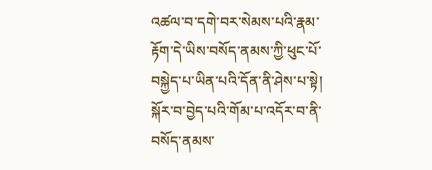འཚལ་བ་དགེ་བར་སེམས་པའི་རྣམ་རྟོག་དེ་ཡིས་བསོད་ནམས་ཀྱི་ཕུང་པོ་བསྐྱེད་པ་ཡིན་པའི་དོན་ནི་ཤེས་པ་སྟེ། སྐོར་བ་བྱེད་པའི་གོམ་པ་འདོར་བ་ནི་བསོད་ནམས་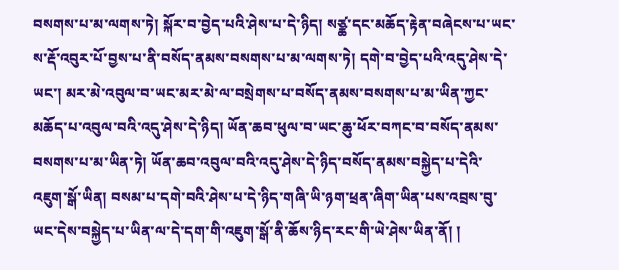བསགས་པ་མ་ལགས་ཏེ། སྐོར་བ་བྱེད་པའི་ཤེས་པ་དེ་ཉིད། སཙྪ་དང་མཆོད་རྟེན་བཞེངས་པ་ཡང་ས་རྡོ་འབུར་པོ་བྱས་པ་ནི་བསོད་ནམས་བསགས་པ་མ་ལགས་ཏེ། དགེ་བ་བྱེད་པའི་འདུ་ཤེས་དེ་ཡང་། མར་མེ་འབུལ་བ་ཡང་མར་མེ་ལ་བསྲེགས་པ་བསོད་ནམས་བསགས་པ་མ་ཡིན་ཀྱང་མཆོད་པ་འབུལ་བའི་འདུ་ཤེས་དེ་ཉིད། ཡོན་ཆབ་ཕུལ་བ་ཡང་ཆུ་ཕོར་བཀང་བ་བསོད་ནམས་བསགས་པ་མ་ཡིན་ཏེ། ཡོན་ཆབ་འབུལ་བའི་འདུ་ཤེས་དེ་ཉིད་བསོད་ནམས་བསྐྱེད་པ་དེའི་འཇུག་སྒོ་ཡིན། བསམ་པ་དགེ་བའི་ཤེས་པ་དེ་ཉིད་གཞི་ཡི་ཉག་ཕྲན་ཞིག་ཡིན་པས་འབྲས་བུ་ཡང་དེས་བསྐྱེད་པ་ཡིན་ལ་དེ་དག་གི་འཇུག་སྒོ་ནི་ཆོས་ཉིད་རང་གི་ཡེ་ཤེས་ཡིན་ནོ། །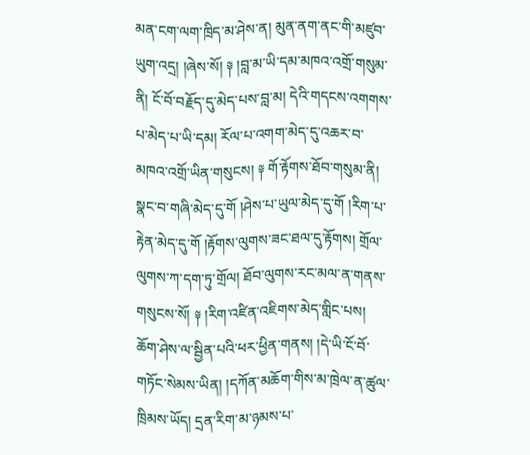མན་ངག་ལག་ཁྲིད་མ་ཤེས་ན། མུན་ནག་ནང་གི་མཛུབ་ཡུག་འདྲ། །ཞེས་སོ། ༈ །བླ་མ་ཡི་དམ་མཁའ་འགྲོ་གསུམ་ནི། ངོ་བོ་བརྗོད་དུ་མེད་པས་བླ་མ། དེའི་གདངས་འགགས་པ་མེད་པ་ཡི་དམ། རོལ་པ་འགག་མེད་དུ་འཆར་བ་མཁའ་འགྲོ་ཡིན་གསུངས། ༈ གོ་རྟོགས་ཐོབ་གསུམ་ནི། སྣང་བ་གཞི་མེད་དུ་གོ །ཤེས་པ་ཡུལ་མེད་དུ་གོ །རིག་པ་རྟེན་མེད་དུ་གོ །རྟོགས་ལུགས་ཟང་ཐལ་དུ་རྟོགས། གྲོལ་ལུགས་ཀ་དག་ཏུ་གྲོལ། ཐོབ་ལུགས་རང་མལ་ན་གནས་གསུངས་སོ། ༈ །རིག་འཛིན་འཇིགས་མེད་གླིང་པས། ཆོག་ཤེས་ལ་སྦྱིན་པའི་ཕར་ཕྱིན་གནས། །དེ་ཡི་ངོ་བོ་གཏོང་སེམས་ཡིན། །དཀོན་མཆོག་གིས་མ་ཁྲེལ་ན་ཚུལ་ཁྲིམས་ཡོད། དྲན་རིག་མ་ཉམས་པ་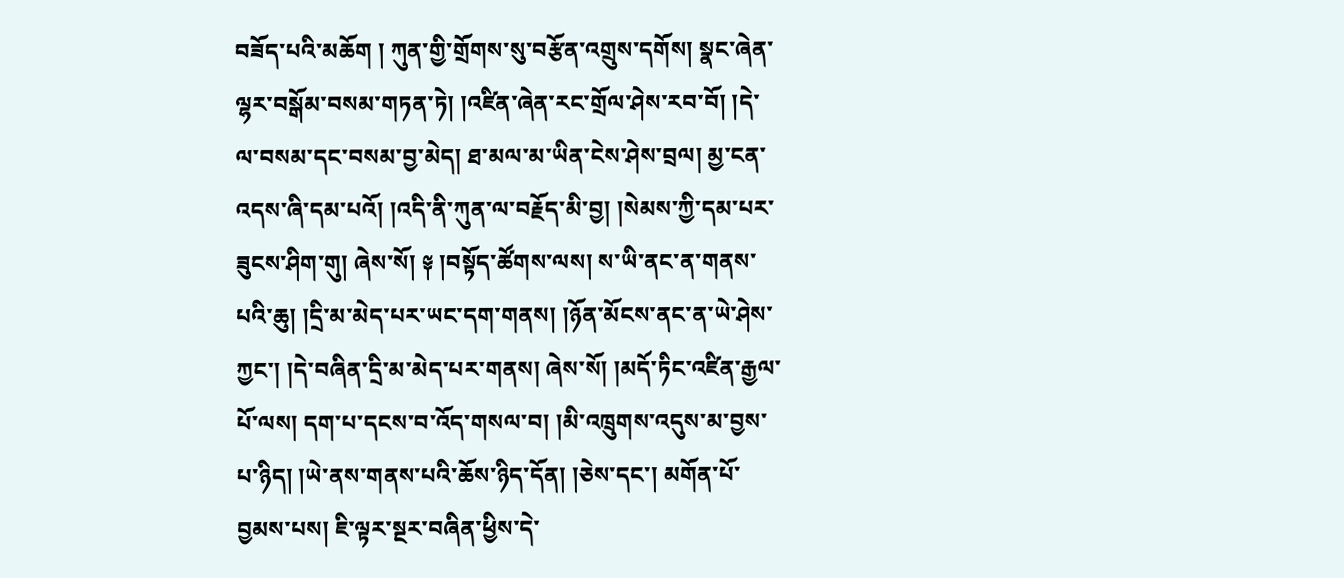བཟོད་པའི་མཆོག ། ཀུན་གྱི་གྲོགས་སུ་བརྩོན་འགྲུས་དགོས། སྣང་ཞེན་ལྷར་བསྒོམ་བསམ་གཏན་ཏེ། །འཛིན་ཞེན་རང་གྲོལ་ཤེས་རབ་བོ། །དེ་ལ་བསམ་དང་བསམ་བྱ་མེད། ཐ་མལ་མ་ཡིན་ངེས་ཤེས་བྲལ། མྱ་ངན་འདས་ཞི་དམ་པའོ། །འདི་ནི་ཀུན་ལ་བརྗོད་མི་བྱ། །སེམས་ཀྱི་དམ་པར་ཟུངས་ཤིག་གུ། ཞེས་སོ། ༈ །བསྟོད་ཚོགས་ལས། ས་ཡི་ནང་ན་གནས་པའི་ཆུ། །དྲི་མ་མེད་པར་ཡང་དག་གནས། །ཉོན་མོངས་ནང་ན་ཡེ་ཤེས་ཀྱང་། །དེ་བཞིན་དྲི་མ་མེད་པར་གནས། ཞེས་སོ། །མདོ་ཏིང་འཛིན་རྒྱལ་པོ་ལས། དག་པ་དངས་བ་འོད་གསལ་བ། །མི་འཁྲུགས་འདུས་མ་བྱས་པ་ཉིད། །ཡེ་ནས་གནས་པའི་ཆོས་ཉིད་དོན། །ཅེས་དང་། མགོན་པོ་བྱམས་པས། ཇི་ལྟར་སྔར་བཞིན་ཕྱིས་དེ་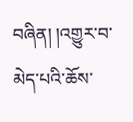བཞིན། །འགྱུར་བ་མེད་པའི་ཆོས་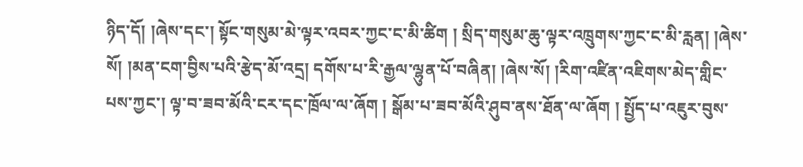ཉིད་དོ། །ཞེས་དང་། སྟོང་གསུམ་མེ་ལྟར་འབར་ཀྱང་ང་མི་ཚིག ། སྲིད་གསུམ་ཆུ་ལྟར་འཁྲུགས་ཀྱང་ང་མི་རླན། །ཞེས་སོ། །མན་ངག་བྱིས་པའི་རྩེད་མོ་འདྲ། དགོས་པ་རི་རྒྱལ་ལྷུན་པོ་བཞིན། །ཞེས་སོ། །རིག་འཛིན་འཇིགས་མེད་གླིང་པས་ཀྱང་། ལྟ་བ་ཟབ་མོའི་ངར་དང་ཁྲོལ་ལ་ཞོག ། སྒོམ་པ་ཟབ་མོའི་ཤུབ་ནས་ཐོན་ལ་ཞོག ། སྤྱོད་པ་འཇུར་བུས་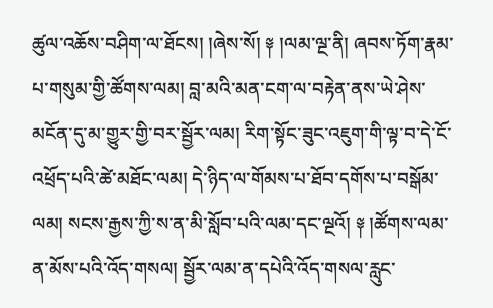ཚུལ་འཆོས་བཤིག་ལ་ཐོངས། །ཞེས་སོ། ༈ །ལམ་ལྔ་ནི། ཞབས་ཏོག་རྣམ་པ་གསུམ་གྱི་ཚོགས་ལམ། བླ་མའི་མན་ངག་ལ་བརྟེན་ནས་ཡེ་ཤེས་མངོན་དུ་མ་གྱུར་གྱི་བར་སྦྱོར་ལམ། རིག་སྟོང་ཟུང་འཇུག་གི་ལྟ་བ་དེ་ངོ་འཕྲོད་པའི་ཚེ་མཐོང་ལམ། དེ་ཉིད་ལ་གོམས་པ་ཐོབ་དགོས་པ་བསྒོམ་ལམ། སངས་རྒྱས་ཀྱི་ས་ན་མི་སློབ་པའི་ལམ་དང་ལྔའོ། ༈ །ཚོགས་ལམ་ན་མོས་པའི་འོད་གསལ། སྦྱོར་ལམ་ན་དཔེའི་འོད་གསལ་རླུང་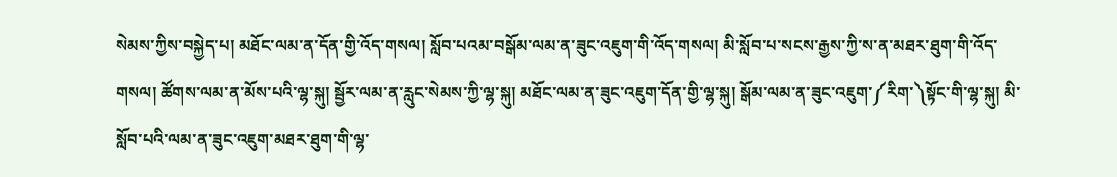སེམས་ཀྱིས་བསྐྱེད་པ། མཐོང་ལམ་ན་དོན་གྱི་འོད་གསལ། སློབ་པའམ་བསྒོམ་ལམ་ན་ཟུང་འཇུག་གི་འོད་གསལ། མི་སློབ་པ་སངས་རྒྱས་ཀྱི་ས་ན་མཐར་ཐུག་གི་འོད་གསལ། ཚོགས་ལམ་ན་མོས་པའི་ལྷ་སྐུ། སྦྱོར་ལམ་ན་རླུང་སེམས་ཀྱི་ལྷ་སྐུ། མཐོང་ལམ་ན་ཟུང་འཇུག་དོན་གྱི་ལྷ་སྐུ། སྒོམ་ལམ་ན་ཟུང་འཇུག་༼རིག་༽སྟོང་གི་ལྷ་སྐུ། མི་སློབ་པའི་ལམ་ན་ཟུང་འཇུག་མཐར་ཐུག་གི་ལྷ་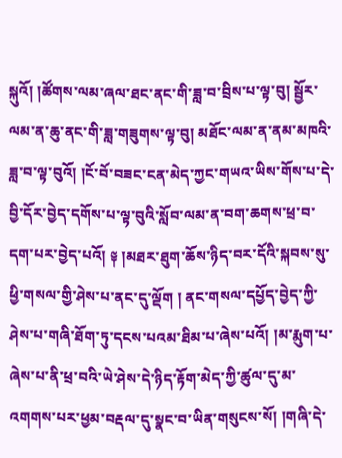སྐུའོ། །ཚོགས་ལམ་ཞལ་ཐང་ནང་གི་ཟླ་བ་བྲིས་པ་ལྟ་བུ། སྦྱོར་ལམ་ན་ཆུ་ནང་གི་ཟླ་གཟུགས་ལྟ་བུ། མཐོང་ལམ་ན་ནམ་མཁའི་ཟླ་བ་ལྟ་བུའོ། །ངོ་བོ་བཟང་ངན་མེད་ཀྱང་གཡའ་ཡིས་གོས་པ་དེ་བྱི་དོར་བྱེད་དགོས་པ་ལྟ་བུའི་སློབ་ལམ་ན་བག་ཆགས་ཕྲ་བ་དག་པར་བྱེད་པའོ། ༈ །མཐར་ཐུག་ཆོས་ཉིད་བར་དོའི་སྐབས་སུ་ཕྱི་གསལ་གྱི་ཤེས་པ་ནང་དུ་ལྡོག ། ནང་གསལ་དཔྱོད་བྱེད་ཀྱི་ཤེས་པ་གཞི་ཐོག་ཏུ་དངས་པའམ་ཐིམ་པ་ཞེས་པའོ། །མ་རྨུག་པ་ཞེས་པ་ནི་ཕྲ་བའི་ཡེ་ཤེས་དེ་ཉིད་རྟོག་མེད་ཀྱི་ཚུལ་དུ་མ་འགགས་པར་ཕྱམ་བརྡལ་དུ་སྣང་བ་ཡིན་གསུངས་སོ། །གཞི་དེ་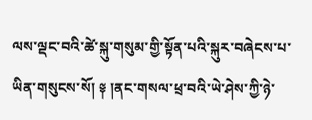ལས་ལྡང་བའི་ཚེ་སྐུ་གསུམ་གྱི་སྟོན་པའི་སྐུར་བཞེངས་པ་ཡིན་གསུངས་སོ། ༈ །ནང་གསལ་ཕྲ་བའི་ཡེ་ཤེས་ཀྱི་ཉེ་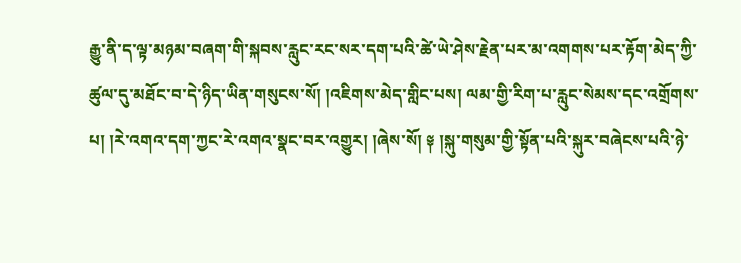རྒྱུ་ནི་ད་ལྟ་མཉམ་བཞག་གི་སྐབས་རླུང་རང་སར་དག་པའི་ཚེ་ཡེ་ཤེས་རྗེན་པར་མ་འགགས་པར་རྟོག་མེད་ཀྱི་ཚུལ་དུ་མཐོང་བ་དེ་ཉིད་ཡིན་གསུངས་སོ། །འཇིགས་མེད་གླིང་པས། ལམ་གྱི་རིག་པ་རླུང་སེམས་དང་འགྲོགས་པ། །རེ་འགའ་དག་ཀྱང་རེ་འགའ་སྣང་བར་འགྱུར། །ཞེས་སོ། ༈ །སྐུ་གསུམ་གྱི་སྟོན་པའི་སྐུར་བཞེངས་པའི་ཉེ་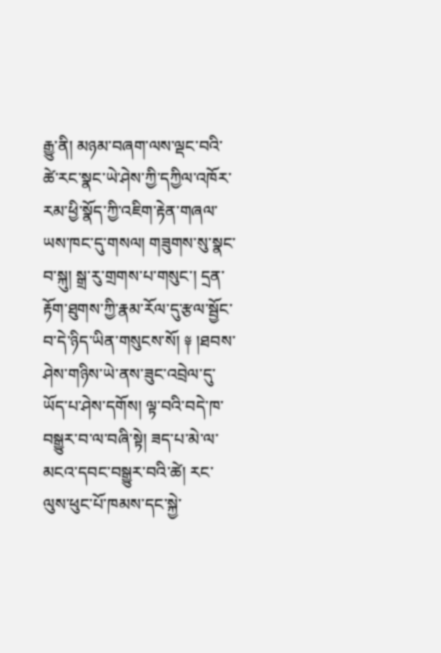རྒྱུ་ནི། མཉམ་བཞག་ལས་ལྡང་བའི་ཚེ་རང་སྣང་ཡེ་ཤེས་ཀྱི་དཀྱིལ་འཁོར་རམ་ཕྱི་སྣོད་ཀྱི་འཇིག་རྟེན་གཞལ་ཡས་ཁང་དུ་གསལ། གཟུགས་སུ་སྣང་བ་སྐུ། སྒྲ་རུ་གྲགས་པ་གསུང་། དྲན་རྟོག་ཐུགས་ཀྱི་རྣམ་རོལ་དུ་རྩལ་སྦྱོང་བ་དེ་ཉིད་ཡིན་གསུངས་སོ། ༈ །ཐབས་ཤེས་གཉིས་ཡེ་ནས་ཟུང་འབྲེལ་དུ་ཡོད་པ་ཤེས་དགོས། ལྟ་བའི་བདེ་ཁ་བསྒྱུར་བ་ལ་བཞི་སྟེ། ཟད་པ་མེ་ལ་མངའ་དབང་བསྒྱུར་བའི་ཚེ། རང་ལུས་ཕུང་པོ་ཁམས་དང་སྐྱེ་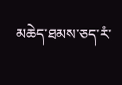མཆེད་ཐམས་ཅད་རཾ་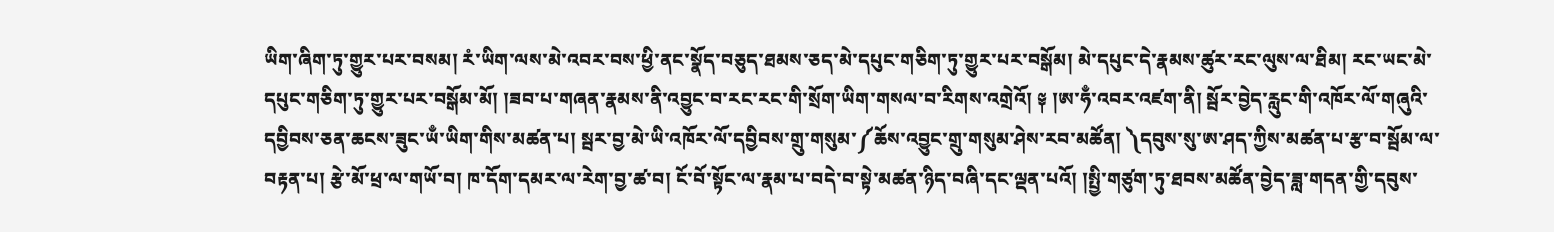ཡིག་ཞིག་ཏུ་གྱུར་པར་བསམ། རཾ་ཡིག་ལས་མེ་འབར་བས་ཕྱི་ནང་སྣོད་བཅུད་ཐམས་ཅད་མེ་དཔུང་གཅིག་ཏུ་གྱུར་པར་བསྒོམ། མེ་དཔུང་དེ་རྣམས་ཚུར་རང་ལུས་ལ་ཐིམ། རང་ཡང་མེ་དཔུང་གཅིག་ཏུ་གྱུར་པར་བསྒོམ་མོ། །ཟབ་པ་གཞན་རྣམས་ནི་འབྱུང་བ་རང་རང་གི་སྲོག་ཡིག་གསལ་བ་རིགས་འགྲེའོ། ༈ །ཨ་ཧྃ་འབར་འཛག་ནི། སྦོར་བྱེད་རླུང་གི་འཁོར་ལོ་གཞུའི་དབྱིབས་ཅན་ཆངས་ཟུང་ཡྃ་ཡིག་གིས་མཚན་པ། སྦར་བྱ་མེ་ཡི་འཁོར་ལོ་དབྱིབས་གྲུ་གསུམ་༼ཆོས་འབྱུང་གྲུ་གསུམ་ཤེས་རབ་མཚོན། ༽དབུས་སུ་ཨ་ཤད་ཀྱིས་མཚན་པ་རྩ་བ་སྦོམ་ལ་བརྟན་པ། རྩེ་མོ་ཕྲ་ལ་གཡོ་བ། ཁ་དོག་དམར་ལ་རེག་བྱ་ཚ་བ། ངོ་བོ་སྟོང་ལ་རྣམ་པ་བདེ་བ་སྟེ་མཚན་ཉིད་བཞི་དང་ལྡན་པའོ། །སྤྱི་གཙུག་ཏུ་ཐབས་མཚོན་བྱེད་ཟླ་གདན་གྱི་དབུས་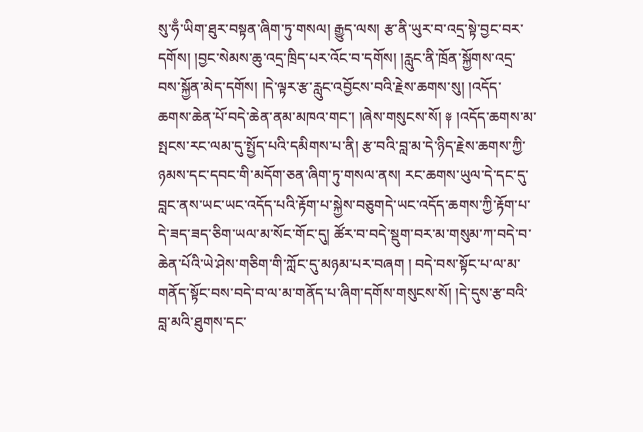སུ་ཧྃ་ཡིག་ཐུར་བསྟན་ཞིག་ཏུ་གསལ། རྒྱུད་ལས། རྩ་ནི་ཡུར་བ་འདྲ་སྟེ་བྱང་བར་དགོས། །བྱང་སེམས་ཆུ་འདྲ་ཁྲིད་པར་འོང་བ་དགོས། །རླུང་ནི་ཁྲོན་སྐྱོགས་འདྲ་བས་སྐྱོན་མེད་དགོས། །དེ་ལྟར་རྩ་རླུང་འབྱོངས་བའི་རྗེས་ཆགས་སུ། །འདོད་ཆགས་ཆེན་པོ་བདེ་ཆེན་ནམ་མཁའ་གང་། །ཞེས་གསུངས་སོ། ༈ །འདོད་ཆགས་མ་སྤངས་རང་ལམ་དུ་སྤྱོད་པའི་དམིགས་པ་ནི། རྩ་བའི་བླ་མ་དེ་ཉིད་རྗེས་ཆགས་ཀྱི་ཉམས་དང་དབང་གི་མདོག་ཅན་ཞིག་ཏུ་གསལ་ནས། རང་ཆགས་ཡུལ་དེ་དང་དུ་བླང་ནས་ཡང་ཡང་འདོད་པའི་རྟོག་པ་སྐྱེས་བཅུགདེ་ཡང་འདོད་ཆགས་ཀྱི་རྟོག་པ་དེ་ཟད་ཟད་ཅིག་ཡལ་མ་སོང་གོང་དུ། ཚོར་བ་བདེ་སྡུག་བར་མ་གསུམ་ཀ་བདེ་བ་ཆེན་པོའི་ཡེ་ཤེས་གཅིག་གི་ཀློང་དུ་མཉམ་པར་བཞག ། བདེ་བས་སྟོང་པ་ལ་མ་གནོད་སྟོང་བས་བདེ་བ་ལ་མ་གནོད་པ་ཞིག་དགོས་གསུངས་སོ། །དེ་དུས་རྩ་བའི་བླ་མའི་ཐུགས་དང་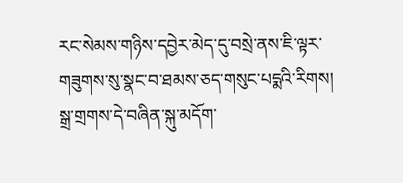རང་སེམས་གཉིས་དབྱེར་མེད་དུ་བསྲེ་ནས་ཇི་ལྟར་གཟུགས་སུ་སྣང་བ་ཐམས་ཅད་གསུང་པདྨའི་རིགས། སྒྲ་གྲགས་དེ་བཞིན་སྐུ་མདོག་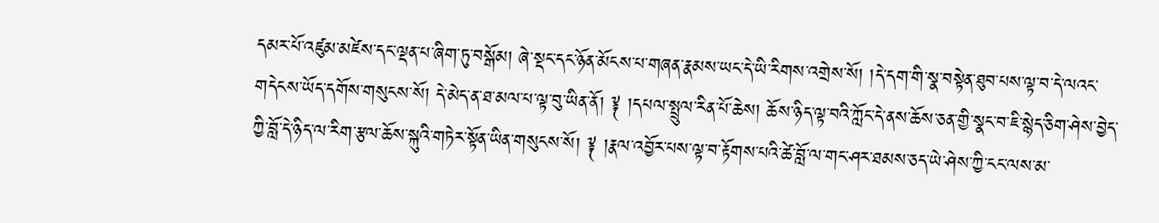དམར་པོ་འཛུམ་མཛེས་དང་ལྡན་པ་ཞིག་ཏུ་བསྒོམ། ཞེ་སྡང་དང་ཉོན་མོངས་པ་གཞན་རྣམས་ཡང་དེ་ཡི་རིགས་འགྲེས་སོ། །དེ་དག་གི་སྣ་བསྟེན་ཐུབ་པས་ལྟ་བ་དེ་ལའང་གདེངས་ཡོད་དགོས་གསུངས་སོ། དེ་མེད་ན་ཐ་མལ་པ་ལྟ་བུ་ཡིན་ནོ། ༈ །དཔལ་སྤྲུལ་རིན་པོ་ཆེས། ཆོས་ཉིད་ལྟ་བའི་ཀློང་དེ་ནས་ཆོས་ཅན་གྱི་སྣང་བ་ཇི་སྙེད་ཅིག་ཤེས་བྱེད་ཀྱི་བློ་དེ་ཉིད་ལ་རིག་རྩལ་ཆོས་སྐུའི་གཏེར་སྟོན་ཡིན་གསུངས་སོ། ༈ །རྣལ་འབྱོར་པས་ལྟ་བ་རྟོགས་པའི་ཚེ་བློ་ལ་གང་ཤར་ཐམས་ཅད་ཡེ་ཤེས་ཀྱི་ངང་ལས་མ་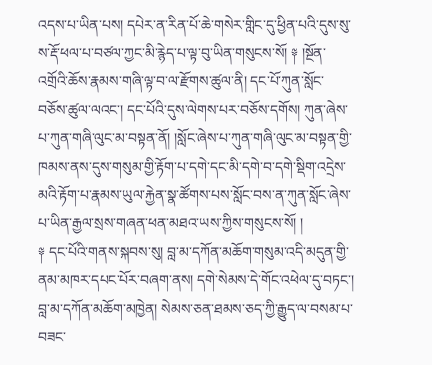འདས་པ་ཡིན་པས། དཔེར་ན་རིན་པོ་ཆེ་གསེར་གླིང་དུ་ཕྱིན་པའི་དུས་སུ་ས་རྡོ་ཕལ་པ་བཙལ་ཀྱང་མི་རྙེད་པ་ལྟ་བུ་ཡིན་གསུངས་སོ། ༈ །སྔོན་འགྲོའི་ཆོས་རྣམས་གཞི་ལྟ་བ་ལ་རྫོགས་ཚུལ་ནི། དང་པོ་ཀུན་སློང་བཅོས་ཚུལ་ལའང་། དང་པོའི་དུས་ལེགས་པར་བཅོས་དགོས། ཀུན་ཞེས་པ་ཀུན་གཞི་ལུང་མ་བསྟན་ནོ། །སློང་ཞེས་པ་ཀུན་གཞི་ལུང་མ་བསྟན་གྱི་ཁམས་ནས་དུས་གསུམ་གྱི་རྟོག་པ་དགེ་དང་མི་དགེ་བ་དགེ་སྡིག་འདྲེས་མའི་རྟོག་པ་རྣམས་ཡུལ་རྐྱེན་སྣ་ཚོགས་པས་སློང་བས་ན་ཀུན་སློང་ཞེས་པ་ཡིན་རྒྱལ་སྲས་གཞན་ཕན་མཐའ་ཡས་ཀྱིས་གསུངས་སོ། །
༈ དང་པོའི་གནས་སྐབས་སུ། བླ་མ་དཀོན་མཆོག་གསུམ་འདི་མདུན་གྱི་ནམ་མཁར་དཔང་པོར་བཞག་ནས། དགེ་སེམས་དེ་གོང་འཕེལ་དུ་བཏང་། བླ་མ་དཀོན་མཆོག་མཁྱེན། སེམས་ཅན་ཐམས་ཅད་ཀྱི་རྒྱུད་ལ་བསམ་པ་བཟང་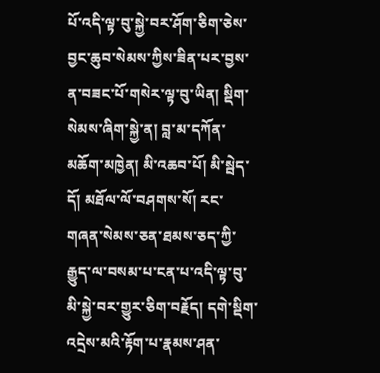པོ་འདི་ལྟ་བུ་སྐྱེ་བར་ཤོག་ཅིག་ཅེས་བྱང་ཆུབ་སེམས་ཀྱིས་ཟིན་པར་བྱས་ན་བཟང་པོ་གསེར་ལྟ་བུ་ཡིན། སྡིག་སེམས་ཞིག་སྐྱེ་ན། བླ་མ་དཀོན་མཆོག་མཁྱེན། མི་འཆབ་པོ། མི་སྦེད་དོ། མཐོལ་ལོ་བཤགས་སོ། རང་གཞན་སེམས་ཅན་ཐམས་ཅད་ཀྱི་རྒྱུད་ལ་བསམ་པ་ངན་པ་འདི་ལྟ་བུ་མི་སྐྱེ་བར་གྱུར་ཅིག་བརྗོད། དགེ་སྡིག་འདྲེས་མའི་རྟོག་པ་རྣམས་ཤན་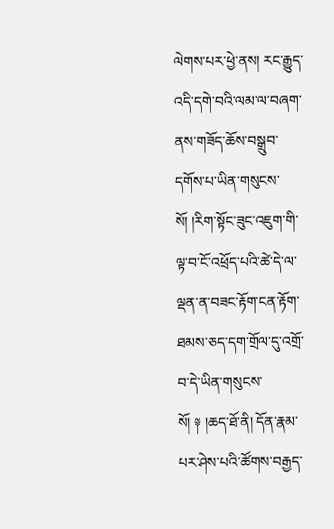ལེགས་པར་ཕྱེ་ནས། རང་རྒྱུད་འདི་དགེ་བའི་ལམ་ལ་བཞག་ནས་གཟོད་ཆོས་བསྒྲུབ་དགོས་པ་ཡིན་གསུངས་སོ། །རིག་སྟོང་ཟུང་འཇུག་གི་ལྟ་བ་ངོ་འཕྲོད་པའི་ཚེ་དེ་ལ་ལྡན་ན་བཟང་རྟོག་ངན་རྟོག་ཐམས་ཅད་དག་གྲོལ་དུ་འགྲོ་བ་དེ་ཡིན་གསུངས་སོ། ༈ །ཆད་ཐོ་ནི། དོན་རྣམ་པར་ཤེས་པའི་ཚོགས་བརྒྱད་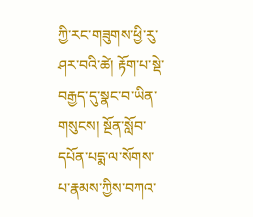ཀྱི་རང་གཟུགས་ཕྱི་རུ་ཤར་བའི་ཚེ། རྟོག་པ་སྡེ་བརྒྱད་དུ་སྣང་བ་ཡིན་གསུངས། སྔོན་སློབ་དཔོན་པདྨ་ལ་སོགས་པ་རྣམས་ཀྱིས་བཀའ་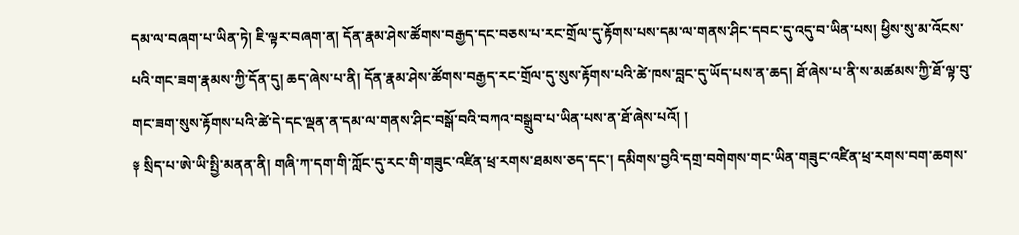དམ་ལ་བཞག་པ་ཡིན་ཏེ། ཇི་ལྟར་བཞག་ན། དོན་རྣམ་ཤེས་ཚོགས་བརྒྱད་དང་བཅས་པ་རང་གྲོལ་དུ་རྟོགས་པས་དམ་ལ་གནས་ཤིང་དབང་དུ་འདུ་བ་ཡིན་པས། ཕྱིས་སུ་མ་འོངས་པའི་གང་ཟག་རྣམས་ཀྱི་དོན་དུ། ཆད་ཞེས་པ་ནི། དོན་རྣམ་ཤེས་ཚོགས་བརྒྱད་རང་གྲོལ་དུ་སུས་རྟོགས་པའི་ཚེ་ཁས་བླང་དུ་ཡོད་པས་ན་ཆད། ཐོ་ཞེས་པ་ནི་ས་མཚམས་ཀྱི་ཐོ་ལྟ་བུ་གང་ཟག་སུས་རྟོགས་པའི་ཚེ་དེ་དང་ལྡན་ན་དམ་ལ་གནས་ཤིང་བསྒོ་བའི་བཀའ་བསྒྲུབ་པ་ཡིན་པས་ན་ཐོ་ཞེས་པའོ། །
༈ སྲིད་པ་ཨེ་ཡི་སྤྱི་མནན་ནི། གཞི་ཀ་དག་གི་ཀློང་དུ་རང་གི་གཟུང་འཛིན་ཕྲ་རགས་ཐམས་ཅད་དང་། དམིགས་བྱའི་དགྲ་བགེགས་གང་ཡིན་གཟུང་འཛིན་ཕྲ་རགས་བག་ཆགས་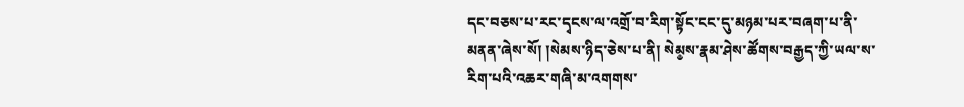དང་བཅས་པ་རང་དྭངས་ལ་འགྲོ་བ་རིག་སྟོང་ངང་དུ་མཉམ་པར་བཞག་པ་ནི་མནན་ཞེས་སོ། །སེམས་ཉིད་ཅེས་པ་ནི། སེམ༵ས་རྣམ་ཤེས་ཚོགས་བརྒྱད་ཀྱི་ཡལ་ས་རིག་པའི་འཆར་གཞི་མ་འགགས་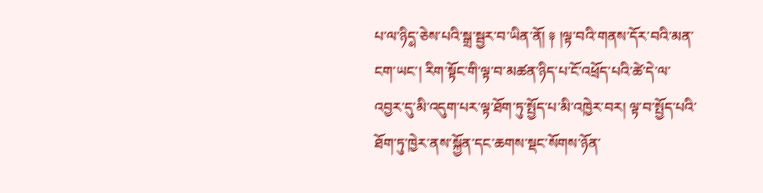པ་ལ་ཉིད༵་ཅེས་པའི་སྒྲ་སྦྱར་བ་ཡིན་ནོ། ༈ །ལྟ་བའི་གནས་དོར་བའི་མན་ངག་ཡང་། རིག་སྟོང་གི་ལྟ་བ་མཚན་ཉིད་པ་ངོ་འཕྲོད་པའི་ཚེ་དེ་ལ་འབྱར་དུ་མི་འདུག་པར་ལྟ་ཐོག་ཏུ་སྤྱོད་པ་མི་འཁྱེར་བར། ལྟ་བ་སྤྱོད་པའི་ཐོག་ཏུ་ཁྱེར་ནས་སྐྱོན་དང་ཆགས་སྡང་སོགས་ཉོན་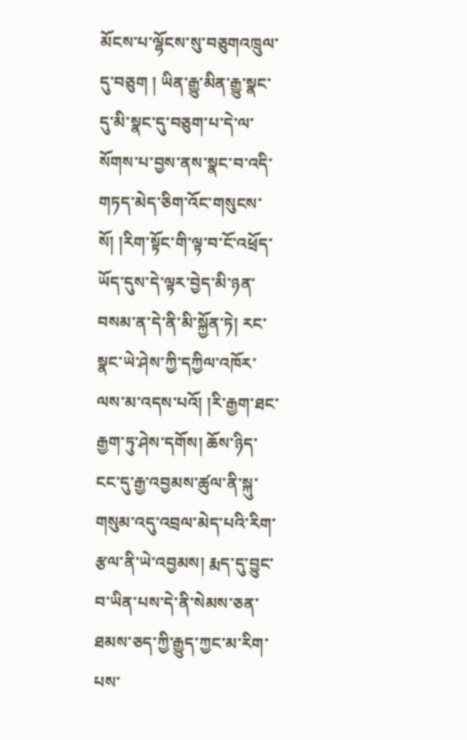མོངས་པ་ལྷོངས་སུ་བཅུགའཁྲུལ་དུ་བཅུག ། ཡིན་རྒྱུ་མིན་རྒྱུ་སྣང་དུ་མི་སྣང་དུ་བཅུག་པ་དེ་ལ་སོགས་པ་བྱས་ནས་སྣང་བ་འདི་གཏད་མེད་ཅིག་འོང་གསུངས་སོ། །རིག་སྟོང་གི་ལྟ་བ་ངོ་འཕྲོད་ཡོད་དུས་དེ་ལྟར་བྱེད་མི་ཉན་བསམ་ན་དེ་ནི་མི་སྐྱོན་ཏེ། རང་སྣང་ཡེ་ཤེས་ཀྱི་དཀྱིལ་འཁོར་ལས་མ་འདས་པའོ། །རི་རྒྱག་ཐང་རྒྱག་ཏུ་ཤེས་དགོས། ཆོས་ཉིད་ངང་དུ་རྒྱ་འབྱམས་ཚུལ་ནི་སྐུ་གསུམ་འདུ་འབྲལ་མེད་པའི་རིག་རྩལ་ནི་ཡེ་འབྱམས། རྨད་དུ་བྱུང་བ་ཡིན་པས་དེ་ནི་སེམས་ཅན་ཐམས་ཅད་ཀྱི་རྒྱུད་ཀྱང་མ་རིག་པས་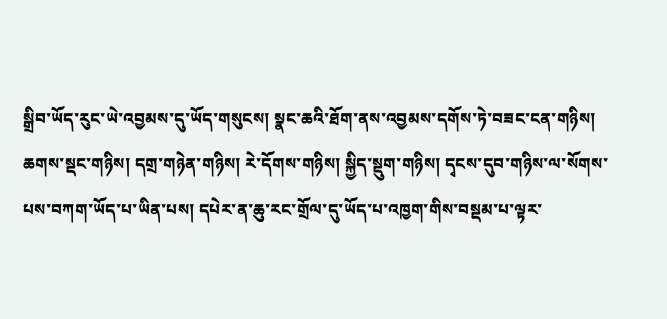སྒྲིབ་ཡོད་རུང་ཡེ་འབྱམས་དུ་ཡོད་གསུངས། སྣང་ཆའི་ཐོག་ནས་འབྱམས་དགོས་ཏེ་བཟང་ངན་གཉིས། ཆགས་སྡང་གཉིས། དགྲ་གཉེན་གཉིས། རེ་དོགས་གཉིས། སྐྱིད་སྡུག་གཉིས། དྭངས་དུབ་གཉིས་ལ་སོགས་པས་བཀག་ཡོད་པ་ཡིན་པས། དཔེར་ན་ཆུ་རང་གྲོལ་དུ་ཡོད་པ་འཁྱག་གིས་བསྡམ་པ་ལྟར་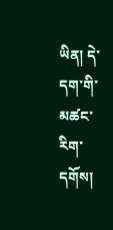ཡིན། དེ་དག་གི་མཚང་རིག་དགོས།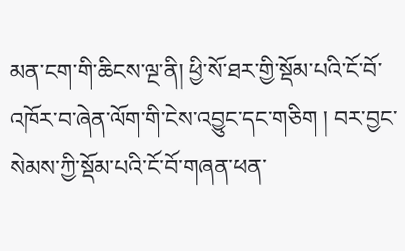མན་ངག་གི་ཆིངས་ལྔ་ནི། ཕྱི་སོ་ཐར་གྱི་སྡོམ་པའི་ངོ་བོ་འཁོར་བ་ཞེན་ལོག་གི་ངེས་འབྱུང་དང་གཅིག ། བར་བྱང་སེམས་ཀྱི་སྡོམ་པའི་ངོ་བོ་གཞན་ཕན་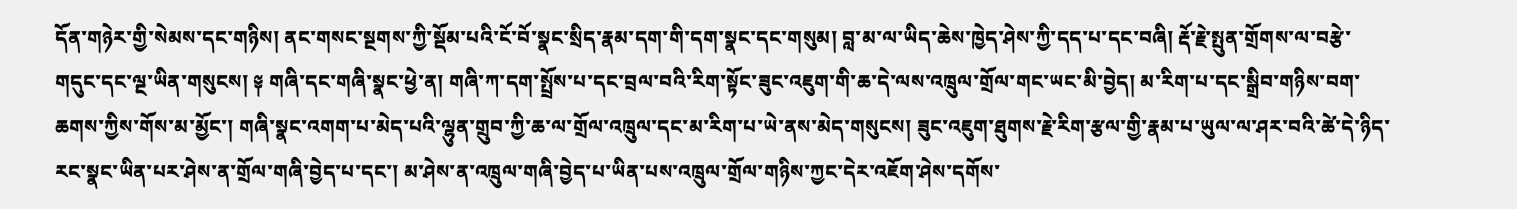དོན་གཉེར་གྱི་སེམས་དང་གཉིས། ནང་གསང་སྔགས་ཀྱི་སྡོམ་པའི་ངོ་བོ་སྣང་སྲིད་རྣམ་དག་གི་དག་སྣང་དང་གསུམ། བླ་མ་ལ་ཡིད་ཆེས་ཁྱེད་ཤེས་ཀྱི་དད་པ་དང་བཞི། རྡོ་རྗེ་སྤུན་གྲོགས་ལ་བརྩེ་གདུང་དང་ལྔ་ཡིན་གསུངས། ༈ གཞི་དང་གཞི་སྣང་ཕྱེ་ན། གཞི་ཀ་དག་སྤྲོས་པ་དང་བྲལ་བའི་རིག་སྟོང་ཟུང་འཇུག་གི་ཆ་དེ་ལས་འཁྲུལ་གྲོལ་གང་ཡང་མི་བྱེད། མ་རིག་པ་དང་སྒྲིབ་གཉིས་བག་ཆགས་ཀྱིས་གོས་མ་མྱོང་། གཞི་སྣང་འགག་པ་མེད་པའི་ལྷུན་གྲུབ་ཀྱི་ཆ་ལ་གྲོལ་འཁྲུལ་དང་མ་རིག་པ་ཡེ་ནས་མེད་གསུངས། ཟུང་འཇུག་ཐུགས་རྗེ་རིག་རྩལ་གྱི་རྣམ་པ་ཡུལ་ལ་ཤར་བའི་ཚེ་དེ་ཉིད་རང་སྣང་ཡིན་པར་ཤེས་ན་གྲོལ་གཞི་བྱེད་པ་དང་། མ་ཤེས་ན་འཁྲུལ་གཞི་བྱེད་པ་ཡིན་པས་འཁྲུལ་གྲོལ་གཉིས་ཀྱང་དེར་འཇོག་ཤེས་དགོས་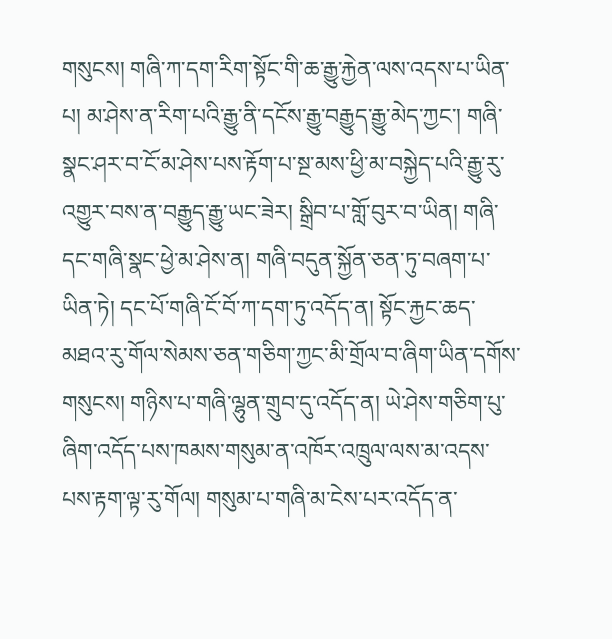གསུངས། གཞི་ཀ་དག་རིག་སྟོང་གི་ཆ་རྒྱུ་རྐྱེན་ལས་འདས་པ་ཡིན་པ། མ་ཤེས་ན་རིག་པའི་རྒྱུ་ནི་དངོས་རྒྱུ་བརྒྱུད་རྒྱུ་མེད་ཀྱང་། གཞི་སྣང་ཤར་བ་ངོ་མ་ཤེས་པས་རྟོག་པ་སྔ་མས་ཕྱི་མ་བསྐྱེད་པའི་རྒྱུ་རུ་འགྱུར་བས་ན་བརྒྱུད་རྒྱུ་ཡང་ཟེར། སྒྲིབ་པ་གློ་བུར་བ་ཡིན། གཞི་དང་གཞི་སྣང་ཕྱེ་མ་ཤེས་ན། གཞི་བདུན་སྐྱོན་ཅན་ཏུ་བཞག་པ་ཡིན་ཏེ། དང་པོ་གཞི་ངོ་བོ་ཀ་དག་ཏུ་འདོད་ན། སྟོང་རྐྱང་ཆད་མཐའ་རུ་གོལ་སེམས་ཅན་གཅིག་ཀྱང་མི་གྲོལ་བ་ཞིག་ཡིན་དགོས་གསུངས། གཉིས་པ་གཞི་ལྷུན་གྲུབ་དུ་འདོད་ན། ཡེ་ཤེས་གཅིག་པུ་ཞིག་འདོད་པས་ཁམས་གསུམ་ན་འཁོར་འཁྲུལ་ལས་མ་འདས་པས་རྟག་ལྟ་རུ་གོལ། གསུམ་པ་གཞི་མ་ངེས་པར་འདོད་ན་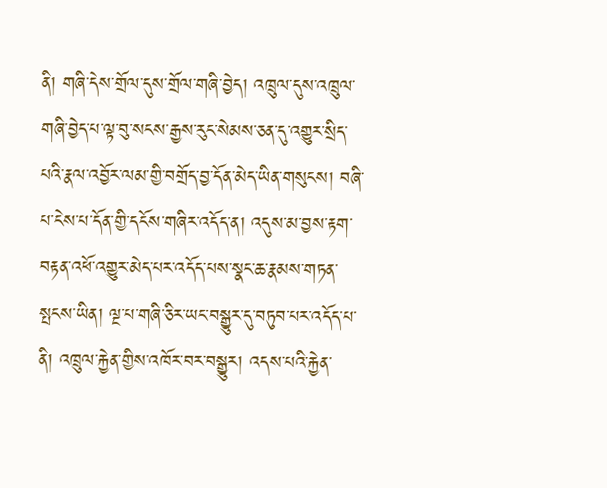ནི། གཞི་དེས་གྲོལ་དུས་གྲོལ་གཞི་བྱེད། འཁྲུལ་དུས་འཁྲུལ་གཞི་བྱེད་པ་ལྟ་བུ་སངས་རྒྱས་རུང་སེམས་ཅན་དུ་འགྱུར་སྲིད་པའི་རྣལ་འབྱོར་ལམ་གྱི་བགྲོད་བྱ་དོན་མེད་ཡིན་གསུངས། བཞི་པ་ངེས་པ་དོན་གྱི་དངོས་གཞིར་འདོད་ན། འདུས་མ་བྱས་རྟག་བརྟན་འཕོ་འགྱུར་མེད་པར་འདོད་པས་སྣང་ཆ་རྣམས་གཏན་སྤངས་ཡིན། ལྔ་པ་གཞི་ཅིར་ཡང་བསྒྱུར་དུ་བཏུབ་པར་འདོད་པ་ནི། འཁྲུལ་རྐྱེན་གྱིས་འཁོར་བར་བསྒྱུར། འདས་པའི་རྐྱེན་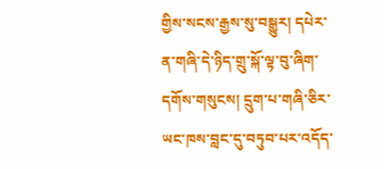གྱིས་སངས་རྒྱས་སུ་བསྒྱུར། དཔེར་ན་གཞི་དེ་ཉིད་གྲུ་སྐོ་ལྟ་བུ་ཞིག་དགོས་གསུངས། དྲུག་པ་གཞི་ཅིར་ཡང་ཁས་བླང་དུ་བཏུབ་པར་འདོད་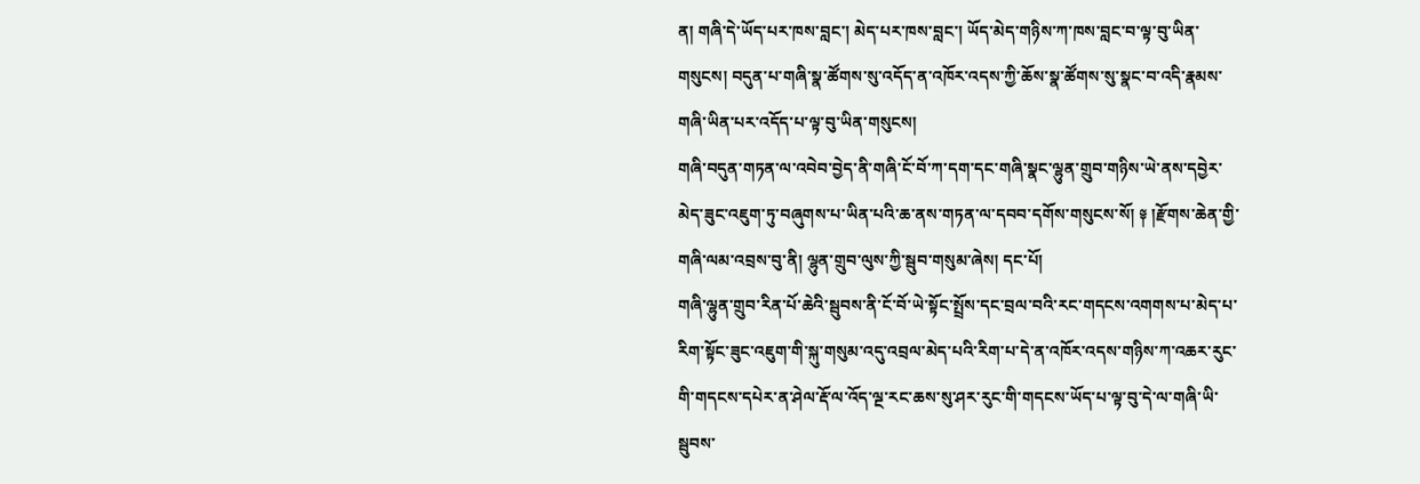ན། གཞི་དེ་ཡོད་པར་ཁས་བླང་། མེད་པར་ཁས་བླང་། ཡོད་མེད་གཉིས་ཀ་ཁས་བླང་བ་ལྟ་བུ་ཡིན་གསུངས། བདུན་པ་གཞི་སྣ་ཚོགས་སུ་འདོད་ན་འཁོར་འདས་ཀྱི་ཆོས་སྣ་ཚོགས་སུ་སྣང་བ་འདི་རྣམས་གཞི་ཡིན་པར་འདོད་པ་ལྟ་བུ་ཡིན་གསུངས།
གཞི་བདུན་གཏན་ལ་འབེབ་བྱེད་ནི་གཞི་ངོ་བོ་ཀ་དག་དང་གཞི་སྣང་ལྷུན་གྲུབ་གཉིས་ཡེ་ནས་དབྱེར་མེད་ཟུང་འཇུག་ཏུ་བཞུགས་པ་ཡིན་པའི་ཆ་ནས་གཏན་ལ་དབབ་དགོས་གསུངས་སོ། ༈ །རྫོགས་ཆེན་གྱི་གཞི་ལམ་འབྲས་བུ་ནི། ལྷུན་གྲུབ་ལུས་ཀྱི་སྦུབ་གསུམ་ཞེས། དང་པོ།
གཞི་ལྷུན་གྲུབ་རིན་པོ་ཆེའི་སྦུབས་ནི་ངོ་བོ་ཡེ་སྟོང་སྤྲོས་དང་བྲལ་བའི་རང་གདངས་འགགས་པ་མེད་པ་རིག་སྟོང་ཟུང་འཇུག་གི་སྐུ་གསུམ་འདུ་འབྲལ་མེད་པའི་རིག་པ་དེ་ན་འཁོར་འདས་གཉིས་ཀ་འཆར་རུང་གི་གདངས་དཔེར་ན་ཤེལ་རྡོ་ལ་འོད་ལྔ་རང་ཆས་སུ་ཤར་རུང་གི་གདངས་ཡོད་པ་ལྟ་བུ་དེ་ལ་གཞི་ཡི་སྦུབས་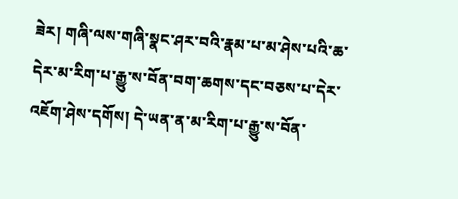ཟེར། གཞི་ལས་གཞི་སྣང་ཤར་བའི་རྣམ་པ་མ་ཤེས་པའི་ཆ་དེར་མ་རིག་པ་རྒྱུ་ས་བོན་བག་ཆགས་དང་བཅས་པ་དེར་འཇོག་ཤེས་དགོས། དེ་ཡན་ན་མ་རིག་པ་རྒྱུ་ས་བོན་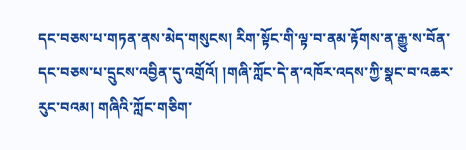དང་བཅས་པ་གཏན་ནས་མེད་གསུངས། རིག་སྟོང་གི་ལྟ་བ་ནམ་རྟོགས་ན་རྒྱུ་ས་བོན་དང་བཅས་པ་དྲུངས་འབྱིན་དུ་འགྲོའོ། །གཞི་ཀློང་དེ་ན་འཁོར་འདས་ཀྱི་སྣང་བ་འཆར་རུང་བའམ། གཞིའི་ཀློང་གཅིག་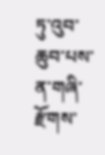ཏུ་འུབ་ཆུབ་པས་ན་གཞི་རྫོགས་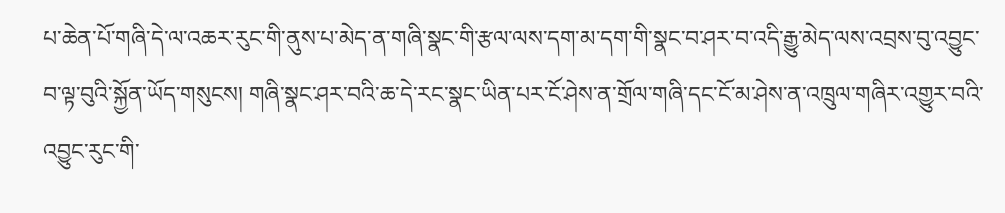པ་ཆེན་པོ་གཞི་དེ་ལ་འཆར་རུང་གི་ནུས་པ་མེད་ན་གཞི་སྣང་གི་རྩལ་ལས་དག་མ་དག་གི་སྣང་བ་ཤར་བ་འདི་རྒྱུ་མེད་ལས་འབྲས་བུ་འབྱུང་བ་ལྟ་བུའི་སྐྱོན་ཡོད་གསུངས། གཞི་སྣང་ཤར་བའི་ཆ་དེ་རང་སྣང་ཡིན་པར་ངོ་ཤེས་ན་གྲོལ་གཞི་དང་ངོ་མ་ཤེས་ན་འཁྲུལ་གཞིར་འགྱུར་བའི་འབྱུང་རུང་གི་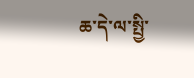ཆ་དེ་ལ་སྤྱི་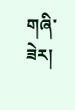གཞི་ཟེར།